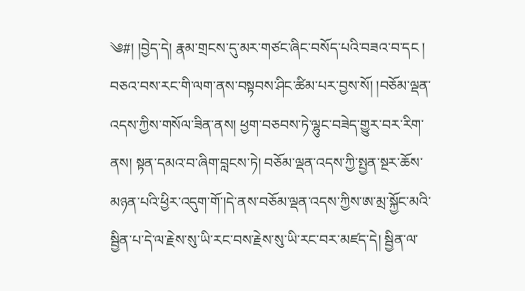༄#། །བྱེད་དེ། རྣམ་གྲངས་དུ་མར་གཙང་ཞིང་བསོད་པའི་བཟའ་བ་དང ། བཅའ་བས་རང་གི་ལག་ནས་བསྟབས་ཤིང་ཚིམ་པར་བྱས་སོ། །བཅོམ་ལྡན་འདས་ཀྱིས་གསོལ་ཟིན་ནས། ཕྱག་བཅབས་ཏེ་ལྷུང་བཟེད་གྱུར་བར་རིག་ནས། སྟན་དམའ་བ་ཞིག་བླངས་ཏེ། བཅོམ་ལྡན་འདས་ཀྱི་སྤྱན་སྔར་ཆོས་མཉན་པའི་ཕྱིར་འདུག་གོ་།དེ་ནས་བཅོམ་ལྡན་འདས་ཀྱིས་ཨ་མྲ་སྐྱོང་མའི་སྦྱིན་པ་དེ་ལ་རྗེས་སུ་ཡི་རང་བས་རྗེས་སུ་ཡི་རང་བར་མཛད་དེ། སྦྱིན་ལ་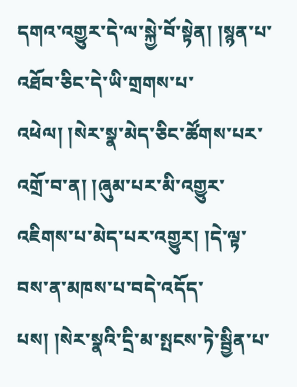དགའ་འགྱུར་དེ་ལ་སྐྱེ་བོ་སྟེན། །སྙན་པ་འཐོབ་ཅིང་དེ་ཡི་གྲགས་པ་འཕེལ། །སེར་སྣ་མེད་ཅིང་ཚོགས་པར་འགྲོ་བ་ན། །ཞུམ་པར་མི་འགྱུར་འཇིགས་པ་མེད་པར་འགྱུར། །དེ་ལྟ་བས་ན་མཁས་པ་བདེ་འདོད་པས། །སེར་སྣའི་དྲི་མ་སྤངས་ཏེ་སྦྱིན་པ་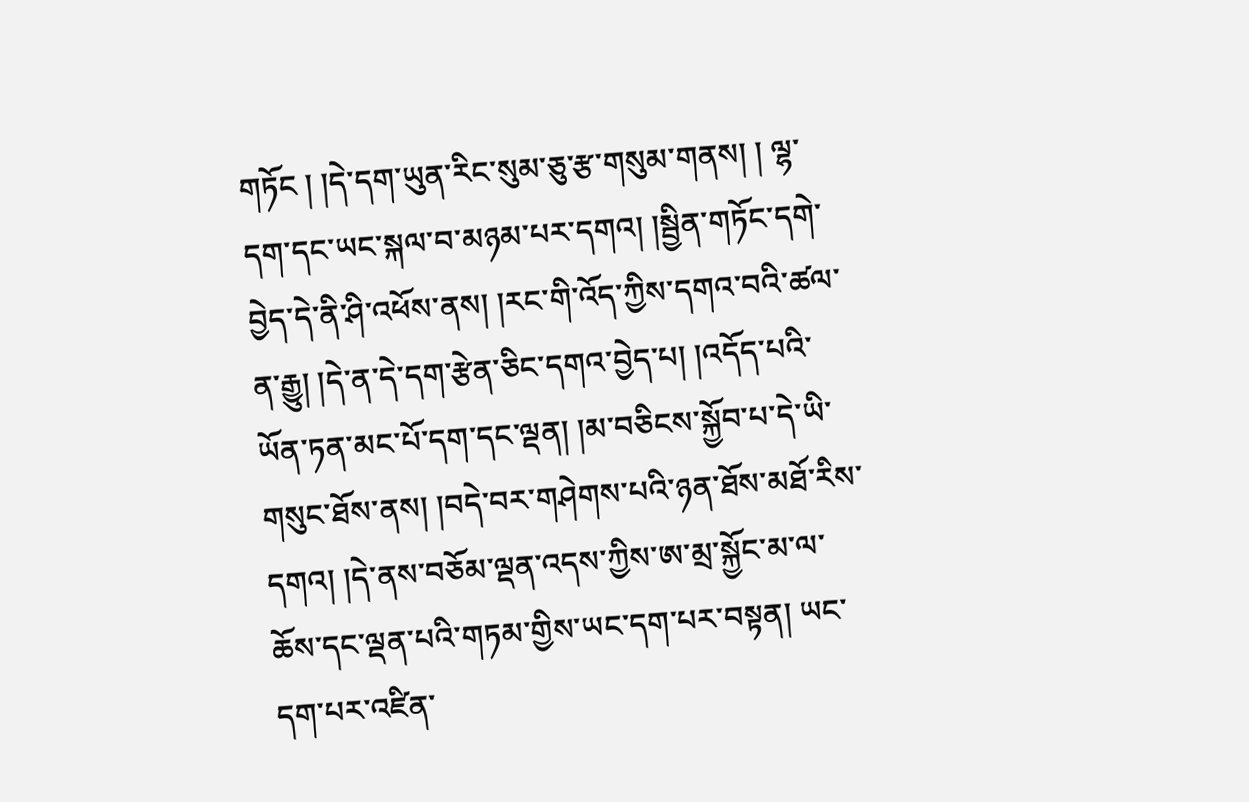གཏོང ། །དེ་དག་ཡུན་རིང་སུམ་ཅུ་རྩ་གསུམ་གནས། ། ལྷ་དག་དང་ཡང་སྐལ་བ་མཉམ་པར་དགའ། །སྦྱིན་གཏོང་དགེ་བྱེད་དེ་ནི་ཤི་འཕོས་ནས། །རང་གི་འོད་ཀྱིས་དགའ་བའི་ཚལ་ན་རྒྱུ། །དེ་ན་དེ་དག་རྩེན་ཅིང་དགའ་བྱེད་པ། །འདོད་པའི་ཡོན་ཏན་མང་པོ་དག་དང་ལྡན། །མ་བཅིངས་སྐྱོབ་པ་དེ་ཡི་གསུང་ཐོས་ནས། །བདེ་བར་གཤེགས་པའི་ཉན་ཐོས་མཐོ་རིས་དགའ། །དེ་ནས་བཅོམ་ལྡན་འདས་ཀྱིས་ཨ་མྲ་སྐྱོང་མ་ལ་ཆོས་དང་ལྡན་པའི་གཏམ་གྱིས་ཡང་དག་པར་བསྟན། ཡང་དག་པར་འཛིན་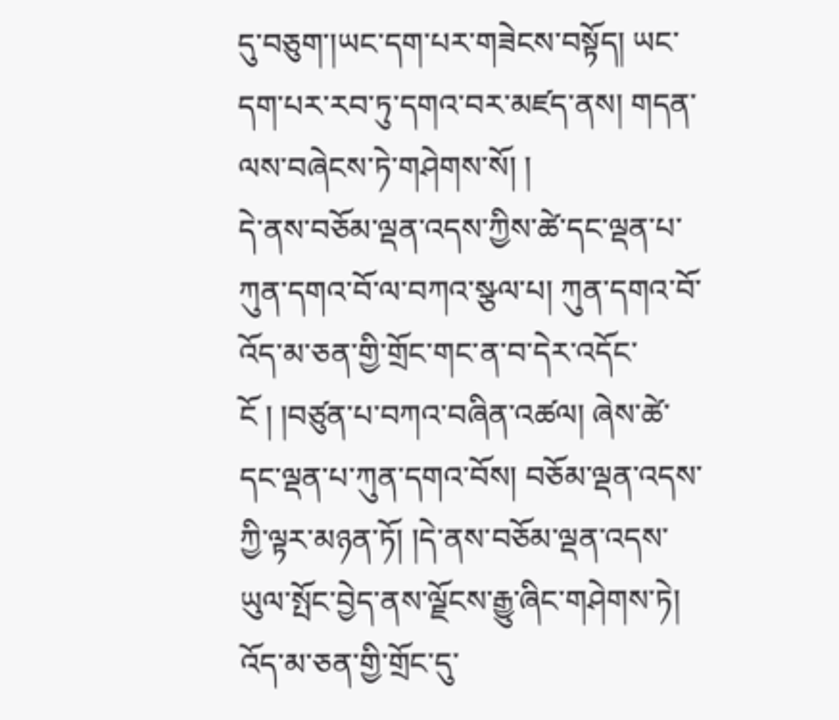དུ་བཅུག་།ཡང་དག་པར་གཟེངས་བསྟོད། ཡང་དག་པར་རབ་ཏུ་དགའ་བར་མཛད་ནས། གདན་ལས་བཞེངས་ཏེ་གཤེགས་སོ། །
དེ་ནས་བཅོམ་ལྡན་འདས་ཀྱིས་ཚེ་དང་ལྡན་པ་ཀུན་དགའ་བོ་ལ་བཀའ་སྩལ་པ། ཀུན་དགའ་བོ་འོད་མ་ཅན་གྱི་གྲོང་གང་ན་བ་དེར་འདོང་ངོ ། །བཙུན་པ་བཀའ་བཞིན་འཚལ། ཞེས་ཚེ་དང་ལྡན་པ་ཀུན་དགའ་བོས། བཅོམ་ལྡན་འདས་ཀྱི་ལྟར་མཉན་ཏོ། །དེ་ནས་བཅོམ་ལྡན་འདས་ཡུལ་སྤོང་བྱེད་ནས་ལྗོངས་རྒྱུ་ཞིང་གཤེགས་ཏེ། འོད་མ་ཅན་གྱི་གྲོང་དུ་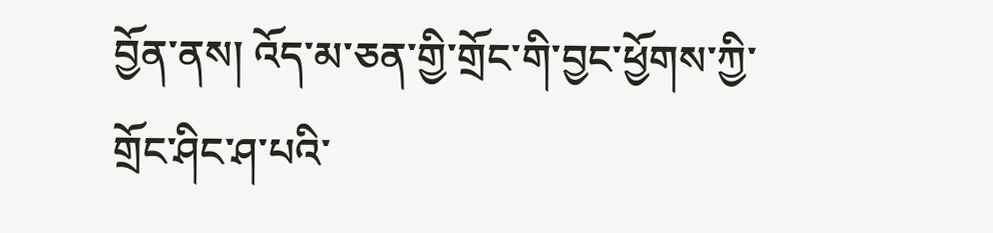བྱོན་ནས། འོད་མ་ཅན་གྱི་གྲོང་གི་བྱང་ཕྱོགས་ཀྱི་གྲོང་ཤིང་ཤ་པའི་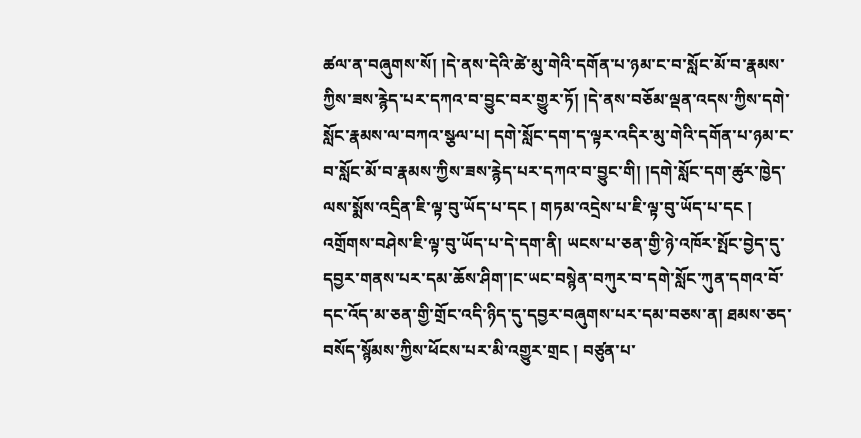ཚལ་ན་བཞུགས་སོ། །དེ་ནས་དེའི་ཚེ་མུ་གེའི་དགོན་པ་ཉམ་ང་བ་སློང་མོ་བ་རྣམས་ཀྱིས་ཟས་རྙེད་པར་དཀའ་བ་བྱུང་བར་གྱུར་ཏོ། །དེ་ནས་བཅོམ་ལྡན་འདས་ཀྱིས་དགེ་སློང་རྣམས་ལ་བཀའ་སྩལ་པ། དགེ་སློང་དག་ད་ལྟར་འདིར་མུ་གེའི་དགོན་པ་ཉམ་ང་བ་སློང་མོ་བ་རྣམས་ཀྱིས་ཟས་རྙེད་པར་དཀའ་བ་བྱུང་གི། །དགེ་སློང་དག་ཚུར་ཁྱེད་ལས་སྨོས་འདྲིན་ཇི་ལྟ་བུ་ཡོད་པ་དང ། གཏམ་འདྲེས་པ་ཇི་ལྟ་བུ་ཡོད་པ་དང ། འགྲོགས་བཤེས་ཇི་ལྟ་བུ་ཡོད་པ་དེ་དག་ནི། ཡངས་པ་ཅན་གྱི་ཉེ་འཁོར་སྤོང་བྱེད་དུ་དབྱར་གནས་པར་དམ་ཆོས་ཤིག་།ང་ཡང་བསྙེན་བཀུར་བ་དགེ་སློང་ཀུན་དགའ་བོ་དང་འོད་མ་ཅན་གྱི་གྲོང་འདི་ཉིད་དུ་དབྱར་བཞུགས་པར་དམ་བཅས་ན། ཐམས་ཅད་བསོད་སྙོམས་ཀྱིས་ཕོངས་པར་མི་འགྱུར་གྲང ། བཙུན་པ་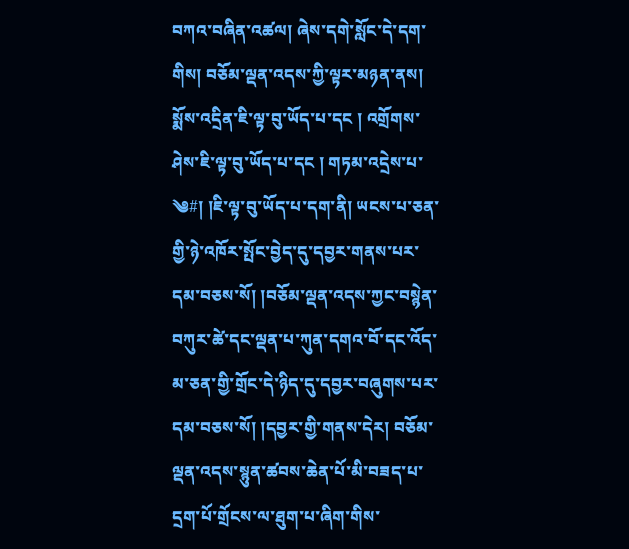བཀའ་བཞིན་འཚལ། ཞེས་དགེ་སློང་དེ་དག་གིས། བཅོམ་ལྡན་འདས་ཀྱི་ལྟར་མཉན་ནས། སྨོས་འདྲིན་ཇི་ལྟ་བུ་ཡོད་པ་དང ། འགྲོགས་ཤེས་ཇི་ལྟ་བུ་ཡོད་པ་དང ། གཏམ་འདྲེས་པ་
༄#། །ཇི་ལྟ་བུ་ཡོད་པ་དག་ནི། ཡངས་པ་ཅན་གྱི་ཉེ་འཁོར་སྤོང་བྱེད་དུ་དབྱར་གནས་པར་དམ་བཅས་སོ། །བཅོམ་ལྡན་འདས་ཀྱང་བསྙེན་བཀུར་ཚེ་དང་ལྡན་པ་ཀུན་དགའ་བོ་དང་འོད་མ་ཅན་གྱི་གྲོང་དེ་ཉིད་དུ་དབྱར་བཞུགས་པར་དམ་བཅས་སོ། །དབྱར་གྱི་གནས་དེར། བཅོམ་ལྡན་འདས་སྙུན་ཚབས་ཆེན་པོ་མི་བཟད་པ་དྲག་པོ་གྲོངས་ལ་ཐུག་པ་ཞིག་གིས་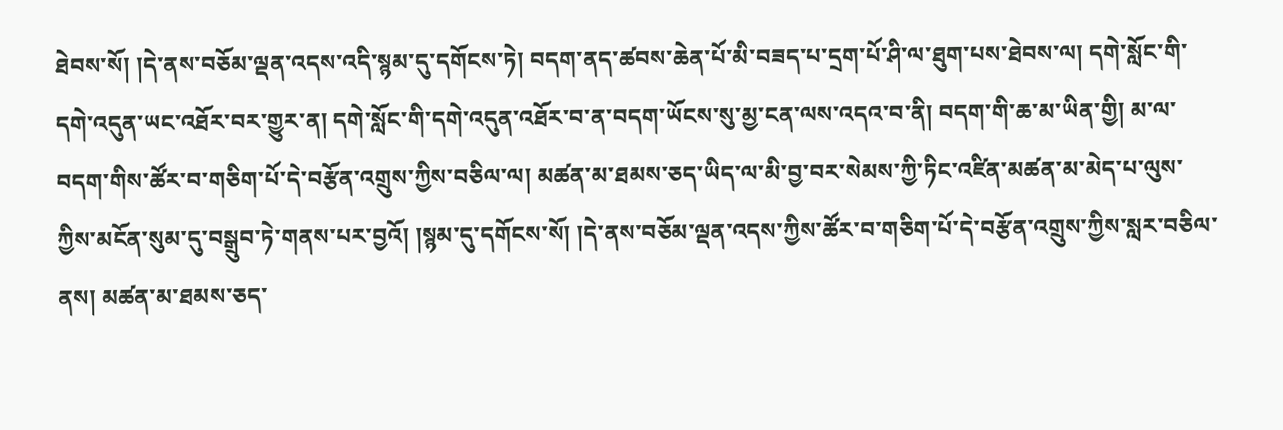ཐེབས་སོ། །དེ་ནས་བཅོམ་ལྡན་འདས་འདི་སྙམ་དུ་དགོངས་ཏེ། བདག་ནད་ཚབས་ཆེན་པོ་མི་བཟད་པ་དྲག་པོ་ཤི་ལ་ཐུག་པས་ཐེབས་ལ། དགེ་སློང་གི་དགེ་འདུན་ཡང་འཐོར་བར་གྱུར་ན། དགེ་སློང་གི་དགེ་འདུན་འཐོར་བ་ན་བདག་ཡོངས་སུ་མྱ་ངན་ལས་འདའ་བ་ནི། བདག་གི་ཆ་མ་ཡིན་གྱི། མ་ལ་བདག་གིས་ཚོར་བ་གཅིག་པོ་དེ་བརྩོན་འགྲུས་ཀྱིས་བཅིལ་ལ། མཚན་མ་ཐམས་ཅད་ཡིད་ལ་མི་བྱ་བར་སེམས་ཀྱི་ཏིང་འཛིན་མཚན་མ་མེད་པ་ལུས་ཀྱིས་མངོན་སུམ་དུ་བསྒྲུབ་ཏེ་གནས་པར་བྱའོ། །སྙམ་དུ་དགོངས་སོ། །དེ་ནས་བཅོམ་ལྡན་འདས་ཀྱིས་ཚོར་བ་གཅིག་པོ་དེ་བརྩོན་འགྲུས་ཀྱིས་སླར་བཅིལ་ནས། མཚན་མ་ཐམས་ཅད་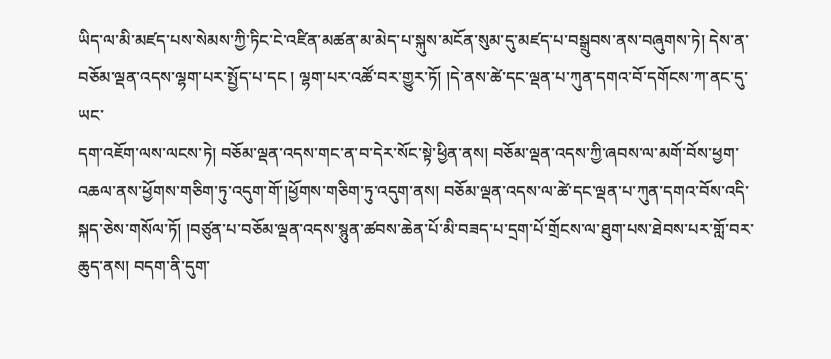ཡིད་ལ་མི་མཛད་པས་སེམས་ཀྱི་ཏིང་ངེ་འཛིན་མཚན་མ་མེད་པ་སྐུས་མངོན་སུམ་དུ་མཛད་པ་བསྒྲུབས་ནས་བཞུགས་ཏེ། དེས་ན་བཅོམ་ལྡན་འདས་ལྷག་པར་སྤྱོད་པ་དང ། ལྷག་པར་འཚོ་བར་གྱུར་ཏོ། །དེ་ནས་ཚེ་དང་ལྡན་པ་ཀུན་དགའ་བོ་དགོངས་ཀ་ནང་དུ་ཡང་
དག་འཇོག་ལས་ལངས་ཏེ། བཅོམ་ལྡན་འདས་གང་ན་བ་དེར་སོང་སྟེ་ཕྱིན་ནས། བཅོམ་ལྡན་འདས་ཀྱི་ཞབས་ལ་མགོ་བོས་ཕྱག་འཆལ་ནས་ཕྱོགས་གཅིག་ཏུ་འདུག་གོ་།ཕྱོགས་གཅིག་ཏུ་འདུག་ནས། བཅོམ་ལྡན་འདས་ལ་ཚེ་དང་ལྡན་པ་ཀུན་དགའ་བོས་འདི་སྐད་ཅེས་གསོལ་ཏོ། །བཙུན་པ་བཅོམ་ལྡན་འདས་སྙུན་ཚབས་ཆེན་པོ་མི་བཟད་པ་དྲག་པོ་གྲོངས་ལ་ཐུག་པས་ཐེབས་པར་གློ་བར་ཆུད་ནས། བདག་ནི་དུག་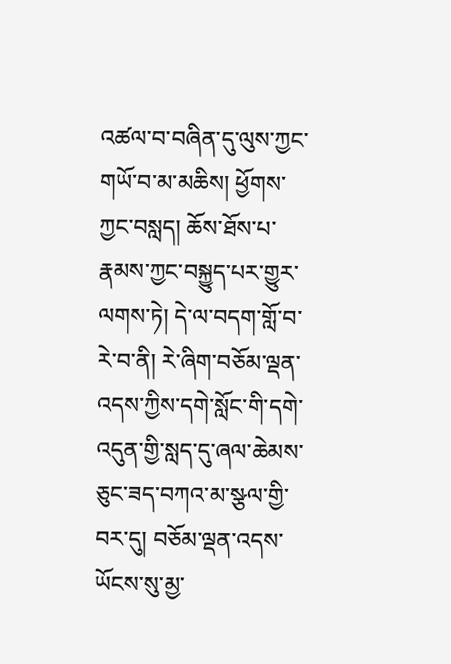འཚལ་བ་བཞིན་དུ་ལུས་ཀྱང་གཡོ་བ་མ་མཆིས། ཕྱོགས་ཀྱང་བསླད། ཆོས་ཐོས་པ་རྣམས་ཀྱང་བསྐྱུད་པར་གྱུར་ལགས་ཏེ། དེ་ལ་བདག་གློ་བ་རེ་བ་ནི། རེ་ཞིག་བཅོམ་ལྡན་འདས་ཀྱིས་དགེ་སློང་གི་དགེ་འདུན་གྱི་སླད་དུ་ཞལ་ཆེམས་ཅུང་ཟད་བཀའ་མ་སྩལ་གྱི་བར་དུ། བཅོམ་ལྡན་འདས་ཡོངས་སུ་མྱ་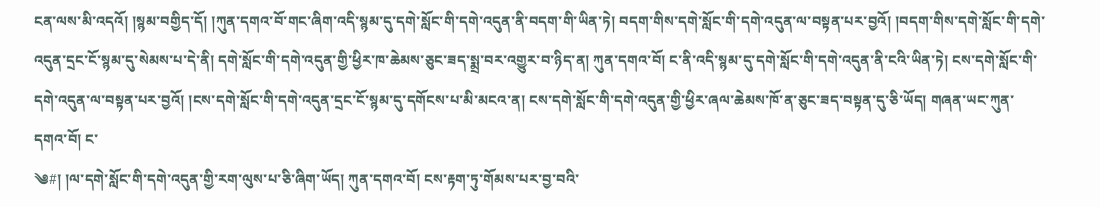ངན་ལས་མི་འདའོ། །སྙམ་བགྱིད་དོ། །ཀུན་དགའ་བོ་གང་ཞིག་འདི་སྙམ་དུ་དགེ་སློང་གི་དགེ་འདུན་ནི་བདག་གི་ཡིན་ཏེ། བདག་གིས་དགེ་སློང་གི་དགེ་འདུན་ལ་བསྟན་པར་བྱའོ། །བདག་གིས་དགེ་སློང་གི་དགེ་འདུན་དྲང་ངོ་སྙམ་དུ་སེམས་པ་དེ་ནི། དགེ་སློང་གི་དགེ་འདུན་གྱི་ཕྱིར་ཁ་ཆེམས་ཅུང་ཟད་སྨྲ་བར་འགྱུར་བ་ཉིད་ན། ཀུན་དགའ་བོ། ང་ནི་འདི་སྙམ་དུ་དགེ་སློང་གི་དགེ་འདུན་ནི་ངའི་ཡིན་ཏེ། ངས་དགེ་སློང་གི་དགེ་འདུན་ལ་བསྟན་པར་བྱའོ། །ངས་དགེ་སློང་གི་དགེ་འདུན་དྲང་ངོ་སྙམ་དུ་དགོངས་པ་མི་མངའ་ན། ངས་དགེ་སློང་གི་དགེ་འདུན་གྱི་ཕྱིར་ཞལ་ཆེམས་ཁོ་ན་ཅུང་ཟད་བསྟན་དུ་ཅི་ཡོད། གཞན་ཡང་ཀུན་དགའ་བོ། ང་
༄#། །ལ་དགེ་སློང་གི་དགེ་འདུན་གྱི་རག་ལུས་པ་ཅི་ཞིག་ཡོད། ཀུན་དགའ་བོ། ངས་རྟག་ཏུ་གོམས་པར་བྱ་བའི་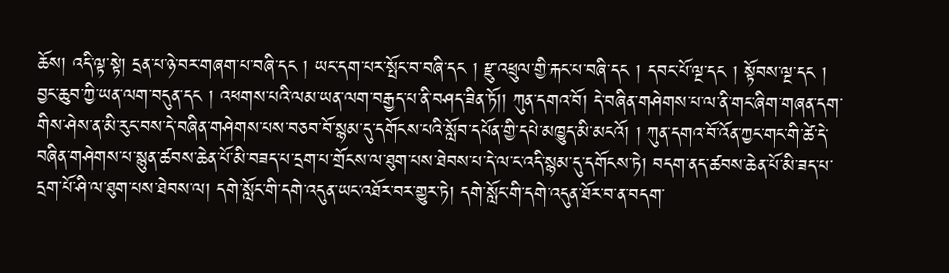ཆོས། འདི་ལྟ་སྟེ། དྲན་པ་ཉེ་བར་གཞག་པ་བཞི་དང ། ཡང་དག་པར་སྤོང་བ་བཞི་དང ། རྫུ་འཕྲུལ་གྱི་རྐང་པ་བཞི་དང ། དབང་པོ་ལྔ་དང ། སྟོབས་ལྔ་དང ། བྱང་ཆུབ་ཀྱི་ཡན་ལག་བདུན་དང ། འཕགས་པའི་ལམ་ཡན་ལག་བརྒྱད་པ་ནི་བཤད་ཟིན་ཏོ།། ཀུན་དགའ་བོ། དེ་བཞིན་གཤེགས་པ་ལ་ནི་གང་ཞིག་གཞན་དག་གིས་ཤེས་ན་མི་རུང་བས་དེ་བཞིན་གཤེགས་པས་བཅབ་བོ་སྙམ་དུ་དགོངས་པའི་སློབ་དཔོན་གྱི་དཔེ་མཁྱུད་མི་མངའོ། ། ཀུན་དགའ་བོ་འོན་ཀྱང་གང་གི་ཚེ་དེ་བཞིན་གཤེགས་པ་སྙུན་ཚབས་ཆེན་པོ་མི་བཟད་པ་དྲག་པ་གྲོངས་ལ་ཐུག་པས་ཐེབས་པ་དེ་ལ་ང་འདི་སྙམ་དུ་དགོངས་ཏེ། བདག་ནད་ཚབས་ཆེན་པོ་མི་ཟད་པ་དྲག་པོ་ཤི་ལ་ཐུག་པས་ཐེབས་ལ། དགེ་སློང་གི་དགེ་འདུན་ཡང་འཐོར་བར་གྱུར་ཏེ། དགེ་སློང་གི་དགེ་འདུན་ཐོར་བ་ན་བདག་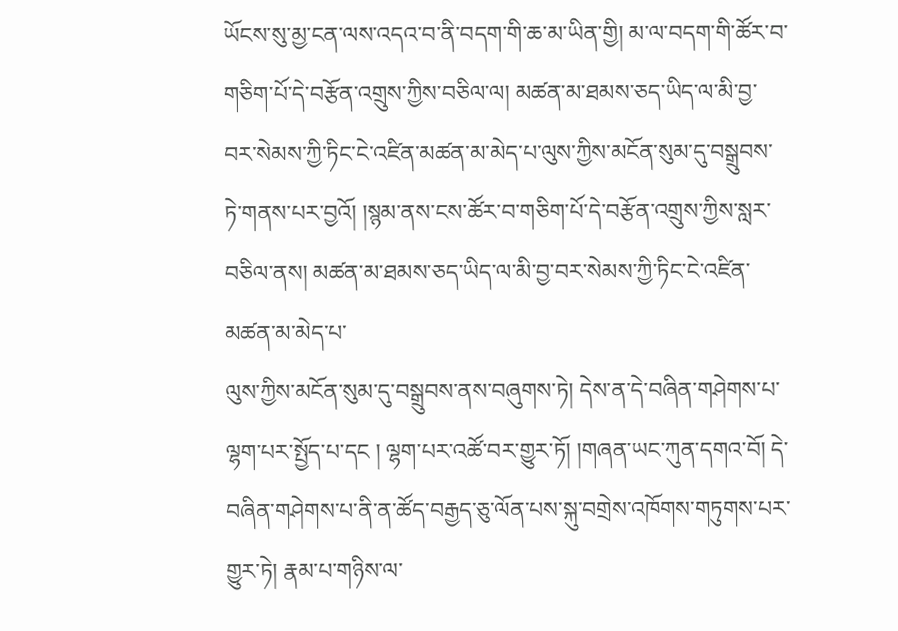ཡོངས་སུ་མྱ་ངན་ལས་འདའ་བ་ནི་བདག་གི་ཆ་མ་ཡིན་གྱི། མ་ལ་བདག་གི་ཚོར་བ་གཅིག་པོ་དེ་བརྩོན་འགྲུས་ཀྱིས་བཅིལ་ལ། མཚན་མ་ཐམས་ཅད་ཡིད་ལ་མི་བྱ་བར་སེམས་ཀྱི་ཏིང་ངེ་འཛིན་མཚན་མ་མེད་པ་ལུས་ཀྱིས་མངོན་སུམ་དུ་བསྒྲུབས་ཏེ་གནས་པར་བྱའོ། །སྙམ་ནས་ངས་ཚོར་བ་གཅིག་པོ་དེ་བརྩོན་འགྲུས་ཀྱིས་སླར་བཅིལ་ནས། མཚན་མ་ཐམས་ཅད་ཡིད་ལ་མི་བྱ་བར་སེམས་ཀྱི་ཏིང་ངེ་འཛིན་མཚན་མ་མེད་པ་
ལུས་ཀྱིས་མངོན་སུམ་དུ་བསྒྲུབས་ནས་བཞུགས་ཏེ། དེས་ན་དེ་བཞིན་གཤེགས་པ་ལྷག་པར་སྤྱོད་པ་དང ། ལྷག་པར་འཚོ་བར་གྱུར་ཏོ། །གཞན་ཡང་ཀུན་དགའ་བོ། དེ་བཞིན་གཤེགས་པ་ནི་ན་ཚོད་བརྒྱད་ཅུ་ལོན་པས་སྐུ་བགྲེས་འཁོགས་གཏུགས་པར་གྱུར་ཏེ། རྣམ་པ་གཉིས་ལ་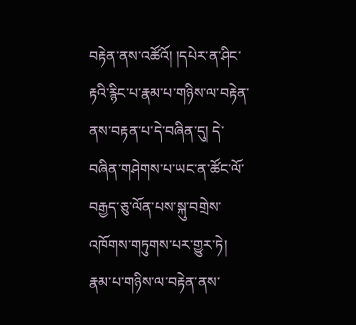བརྟེན་ནས་འཚོའོ། །དཔེར་ན་ཤིང་རྟའི་རྙིང་པ་རྣམ་པ་གཉིས་ལ་བརྟེན་ནས་བརྟན་པ་དེ་བཞིན་དུ། དེ་བཞིན་གཤེགས་པ་ཡང་ན་ཚོང་ལོ་བརྒྱད་ཅུ་ལོན་པས་སྐུ་བགྲེས་འཁོགས་གཏུགས་པར་གྱུར་ཏེ། རྣམ་པ་གཉིས་ལ་བརྟེན་ནས་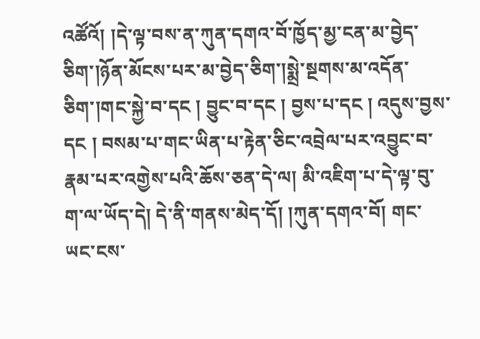འཚོའོ། །དེ་ལྟ་བས་ན་ཀུན་དགའ་བོ་ཁྱོད་མྱ་ངན་མ་བྱེད་ཅིག་།ཉོན་མོངས་པར་མ་བྱེད་ཅིག་།སྨྲེ་སྔགས་མ་འདོན་ཅིག་།གང་སྐྱེ་བ་དང ། བྱུང་བ་དང ། བྱས་པ་དང ། འདུས་བྱས་དང ། བསམ་པ་གང་ཡིན་པ་རྟེན་ཅིང་འབྲེལ་པར་འབྱུང་བ་རྣམ་པར་འགྱེས་པའི་ཆོས་ཅན་དེ་ལ། མི་འཇིག་པ་དེ་ལྟ་བུ་ག་ལ་ཡོད་དེ། དེ་ནི་གནས་མེད་དོ། །ཀུན་དགའ་བོ། གང་ཡང་ངས་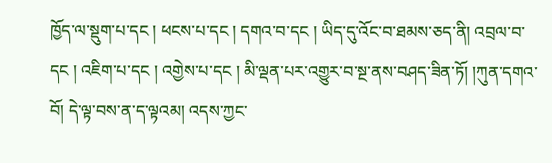ཁྱོད་ལ་སྡུག་པ་དང ། ཕངས་པ་དང ། དགའ་བ་དང ། ཡིད་དུ་འོང་བ་ཐམས་ཅད་ནི། འབྲལ་བ་དང ། འཇིག་པ་དང ། འགྱེས་པ་དང ། མི་ལྡན་པར་འགྱུར་བ་སྔ་ནས་བཤད་ཟིན་ཏོ། །ཀུན་དགའ་བོ། དེ་ལྟ་བས་ན་ད་ལྟའམ། འདས་ཀྱང་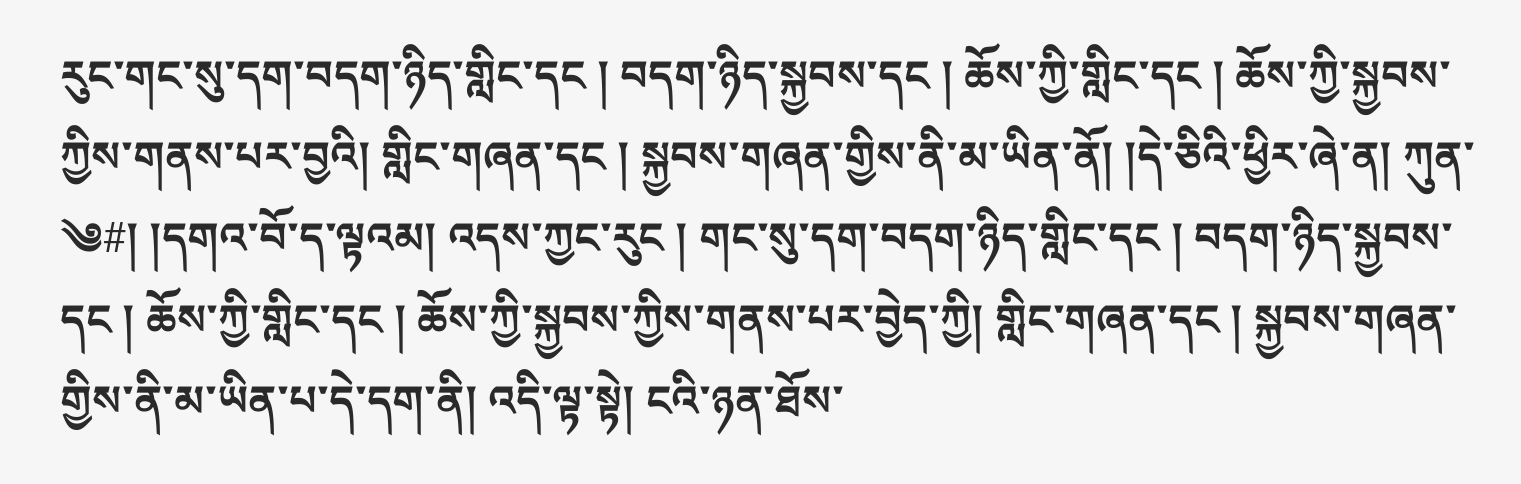རུང་གང་སུ་དག་བདག་ཉིད་གླིང་དང ། བདག་ཉིད་སྐྱབས་དང ། ཆོས་ཀྱི་གླིང་དང ། ཆོས་ཀྱི་སྐྱབས་ཀྱིས་གནས་པར་བྱའི། གླིང་གཞན་དང ། སྐྱབས་གཞན་གྱིས་ནི་མ་ཡིན་ནོ། །དེ་ཅིའི་ཕྱིར་ཞེ་ན། ཀུན་
༄#། །དགའ་བོ་ད་ལྟའམ། འདས་ཀྱང་རུང ། གང་སུ་དག་བདག་ཉིད་གླིང་དང ། བདག་ཉིད་སྐྱབས་དང ། ཆོས་ཀྱི་གླིང་དང ། ཆོས་ཀྱི་སྐྱབས་ཀྱིས་གནས་པར་བྱེད་ཀྱི། གླིང་གཞན་དང ། སྐྱབས་གཞན་གྱིས་ནི་མ་ཡིན་པ་དེ་དག་ནི། འདི་ལྟ་སྟེ། ངའི་ཉན་ཐོས་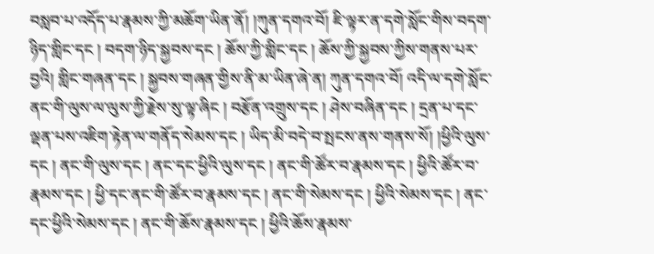བསླབ་པ་འདོད་པ་རྣམས་ཀྱི་མཆོག་ཡིན་ནོ། །ཀུན་དགའ་བོ། ཇི་ལྟར་ན་དགེ་སློང་གིས་བདག་ཉིད་གླིང་དང ། བདག་ཉིད་སྐྱབས་དང ། ཆོས་ཀྱི་གླིང་དང ། ཆོས་ཀྱི་སྐྱབས་ཀྱིས་གནས་པར་བྱའི། གླིང་གཞན་དང ། སྐྱབས་གཞན་གྱིས་ནི་མ་ཡིན་ཞེ་ན། ཀུན་དགའ་བོ། འདི་ལ་དགེ་སློང་ནང་གི་ལུས་ལ་ལུས་ཀྱི་རྗེས་སུ་ལྟ་ཞིང ། བརྩོན་འགྲུས་དང ། ཤེས་བཞིན་དང ། དྲན་པ་དང་ལྡན་པས་འཇིག་རྟེན་ལ་གནོད་སེམས་དང ། ཡིད་མི་བདེ་བ་སྤངས་ནས་གནས་སོ། །ཕྱིའི་ལུས་དང ། ནང་གི་ལུས་དང ། ནང་དང་ཕྱིའི་ལུས་དང ། ནང་གི་ཚོར་བ་རྣམས་དང ། ཕྱིའི་ཚོར་བ་རྣམས་དང ། ཕྱི་དང་ནང་གི་ཚོར་བ་རྣམས་དང ། ནང་གི་སེམས་དང ། ཕྱིའི་སེམས་དང ། ནང་དང་ཕྱིའི་སེམས་དང ། ནང་གི་ཆོས་རྣམས་དང ། ཕྱིའི་ཆོས་རྣམས་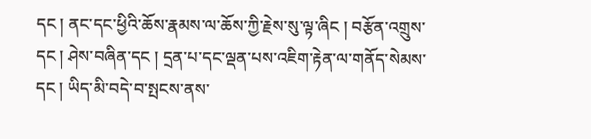དང ། ནང་དང་ཕྱིའི་ཆོས་རྣམས་ལ་ཆོས་ཀྱི་རྗེས་སུ་ལྟ་ཞིང ། བརྩོན་འགྲུས་དང ། ཤེས་བཞིན་དང ། དྲན་པ་དང་ལྡན་པས་འཇིག་རྟེན་ལ་གནོད་སེམས་དང ། ཡིད་མི་བདེ་བ་སྤངས་ནས་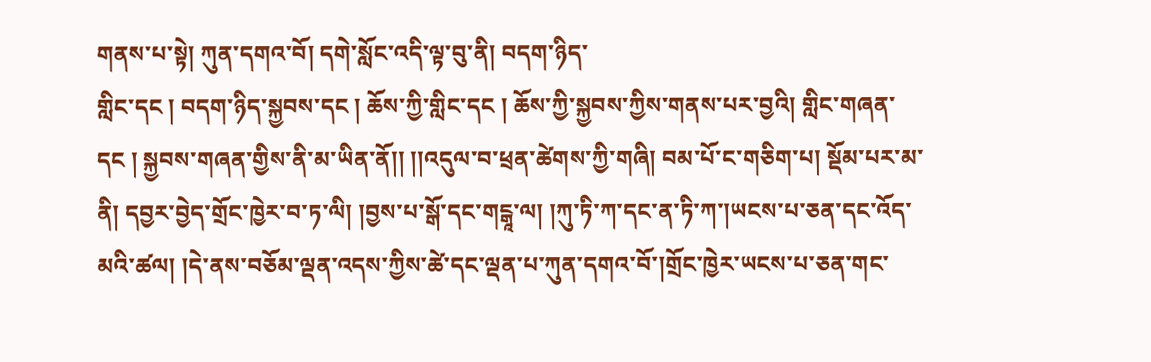གནས་པ་སྟེ། ཀུན་དགའ་བོ། དགེ་སློང་འདི་ལྟ་བུ་ནི། བདག་ཉིད་
གླིང་དང ། བདག་ཉིད་སྐྱབས་དང ། ཆོས་ཀྱི་གླིང་དང ། ཆོས་ཀྱི་སྐྱབས་ཀྱིས་གནས་པར་བྱའི། གླིང་གཞན་དང ། སྐྱབས་གཞན་གྱིས་ནི་མ་ཡིན་ནོ།། །།འདུལ་བ་ཕྲན་ཚེགས་ཀྱི་གཞི། བམ་པོ་ང་གཅིག་པ། སྡོམ་པར་མ་ནི། དབྱར་བྱེད་གྲོང་ཁྱེར་བ་ཏ་ལི། །བྱས་པ་སྒོ་དང་གངྒཱ་ལ། །ཀུ་ཏི་ཀ་དང་ན་ཏི་ཀ་།ཡངས་པ་ཅན་དང་འོད་མའི་ཚལ། །དེ་ནས་བཅོམ་ལྡན་འདས་ཀྱིས་ཚེ་དང་ལྡན་པ་ཀུན་དགའ་བོ་།གྲོང་ཁྱེར་ཡངས་པ་ཅན་གང་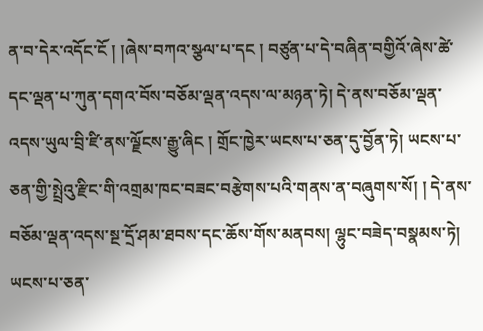ན་བ་དེར་འདོང་ངོ ། །ཞེས་བཀའ་སྩལ་པ་དང ། བཙུན་པ་དེ་བཞིན་བགྱིའོ་ཞེས་ཚེ་དང་ལྡན་པ་ཀུན་དགའ་བོས་བཅོམ་ལྡན་འདས་ལ་མཉན་ཏེ། དེ་ནས་བཅོམ་ལྡན་འདས་ཡུལ་བྲི་ཛི་ནས་ལྗོངས་རྒྱུ་ཞིང ། གྲོང་ཁྱེར་ཡངས་པ་ཅན་དུ་བྱོན་ཏེ། ཡངས་པ་ཅན་གྱི་སྤྲེའུ་རྫིང་གི་འགྲམ་ཁང་བཟང་བརྩེགས་པའི་གནས་ན་བཞུགས་སོ། ། དེ་ནས་བཅོམ་ལྡན་འདས་སྔ་དྲོ་ཤམ་ཐབས་དང་ཆོས་གོས་མནབས། ལྷུང་བཟེད་བསྣམས་ཏེ། ཡངས་པ་ཅན་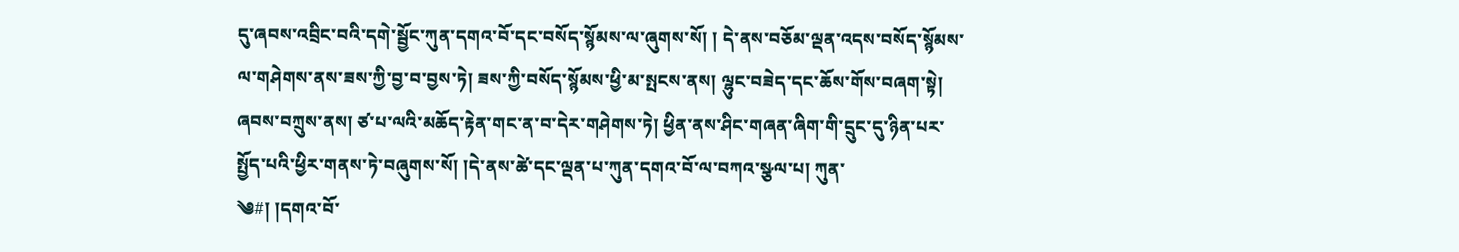དུ་ཞབས་འབྲིང་བའི་དགེ་སྦྱོང་ཀུན་དགའ་བོ་དང་བསོད་སྙོམས་ལ་ཞུགས་སོ། ། དེ་ནས་བཅོམ་ལྡན་འདས་བསོད་སྙོམས་ལ་གཤེགས་ནས་ཟས་ཀྱི་བྱ་བ་བྱས་ཏེ། ཟས་ཀྱི་བསོད་སྙོམས་ཕྱི་མ་སྤངས་ནས། ལྷུང་བཟེད་དང་ཆོས་གོས་བཞག་སྟེ། ཞབས་བཀྲུས་ནས། ཙ་པ་ལའི་མཆོད་རྟེན་གང་ན་བ་དེར་གཤེགས་ཏེ། ཕྱིན་ནས་ཤིང་གཞན་ཞིག་གི་དྲུང་དུ་ཉིན་པར་སྤྱོད་པའི་ཕྱིར་གནས་ཏེ་བཞུགས་སོ། །དེ་ནས་ཚེ་དང་ལྡན་པ་ཀུན་དགའ་བོ་ལ་བཀའ་སྩལ་པ། ཀུན་
༄#། །དགའ་བོ་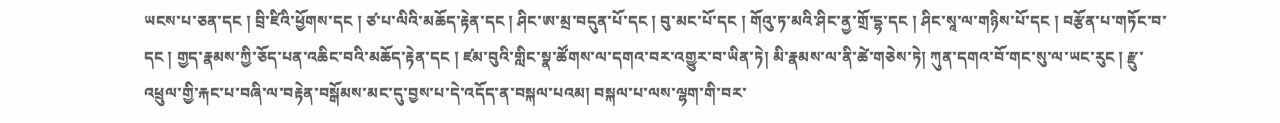ཡངས་པ་ཅན་དང ། བྲི་ཛིའི་ཕྱོགས་དང ། ཙ་པ་ལིའི་མཆོད་རྟེན་དང ། ཤིང་ཨ་མྲ་བདུན་པོ་དང ། བུ་མང་པོ་དང ། གོའུ་ཏ་མའི་ཤིང་ནྱ་གྲོ་དྷ་དང ། ཤིང་སཱ་ལ་གཉིས་པོ་དང ། བརྩོན་པ་གཏོང་བ་དང ། གྱད་རྣམས་ཀྱི་ཅོད་པན་འཆིང་བའི་མཆོད་རྟེན་དང ། ཛམ་བུའི་གླིང་སྣ་ཚོགས་ལ་དགའ་བར་འགྱུར་བ་ཡིན་ཏེ། མི་རྣམས་ལ་ནི་ཚེ་གཅེས་ཏེ། ཀུན་དགའ་བོ་གང་སུ་ལ་ཡང་རུང ། རྫུ་འཕྲུལ་གྱི་རྐང་པ་བཞི་ལ་བརྟེན་བསྒོམས་མང་དུ་བྱས་པ་དེ་འདོད་ན་བསྐལ་པའམ། བསྐལ་པ་ལས་ལྷག་གི་བར་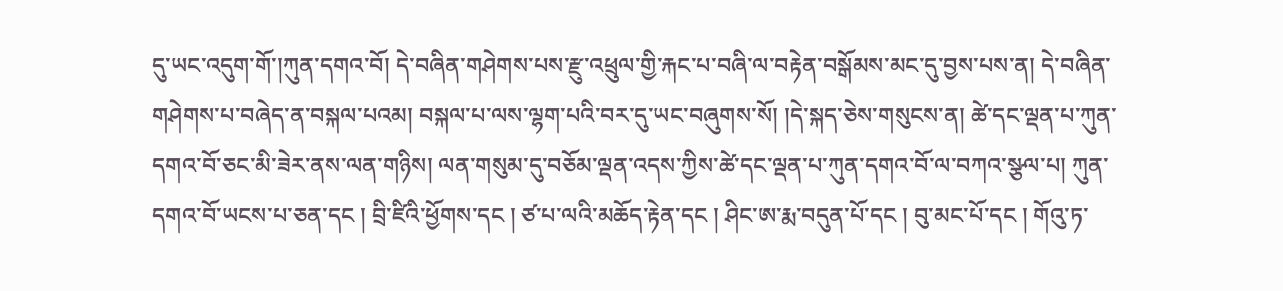དུ་ཡང་འདུག་གོ་།ཀུན་དགའ་བོ། དེ་བཞིན་གཤེགས་པས་རྫུ་འཕྲུལ་གྱི་རྐང་པ་བཞི་ལ་བརྟེན་བསྒོམས་མང་དུ་བྱས་པས་ན། དེ་བཞིན་གཤེགས་པ་བཞེད་ན་བསྐལ་པའམ། བསྐལ་པ་ལས་ལྷག་པའི་བར་དུ་ཡང་བཞུགས་སོ། །དེ་སྐད་ཅེས་གསུངས་ན། ཚེ་དང་ལྡན་པ་ཀུན་དགའ་བོ་ཅང་མི་ཟེར་ནས་ལན་གཉིས། ལན་གསུམ་དུ་བཅོམ་ལྡན་འདས་ཀྱིས་ཚེ་དང་ལྡན་པ་ཀུན་དགའ་བོ་ལ་བཀའ་སྩལ་པ། ཀུན་དགའ་བོ་ཡངས་པ་ཅན་དང ། བྲི་ཛིའི་ཕྱོགས་དང ། ཙ་པ་ལའི་མཆོད་རྟེན་དང ། ཤིང་ཨ་རྨ་བདུན་པོ་དང ། བུ་མང་པོ་དང ། གོའུ་ཏ་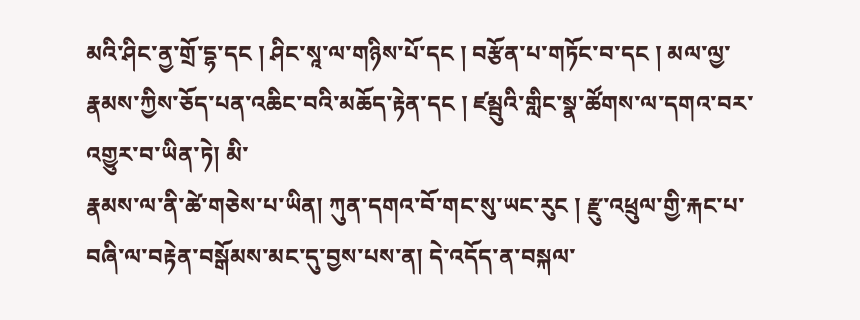མའི་ཤིང་ནྱ་གྲོ་དྷ་དང ། ཤིང་སཱ་ལ་གཉིས་པོ་དང ། བརྩོན་པ་གཏོང་བ་དང ། མལ་ལྱ་རྣམས་ཀྱིས་ཅོད་པན་འཆིང་བའི་མཆོད་རྟེན་དང ། ཛམྦུའི་གླིང་སྣ་ཚོགས་ལ་དགའ་བར་འགྱུར་བ་ཡིན་ཏེ། མི་
རྣམས་ལ་ནི་ཚེ་གཅེས་པ་ཡིན། ཀུན་དགའ་བོ་གང་སུ་ཡང་རུང ། རྫུ་འཕྲུལ་གྱི་རྐང་པ་བཞི་ལ་བརྟེན་བསྒོམས་མང་དུ་བྱས་པས་ན། དེ་འདོད་ན་བསྐལ་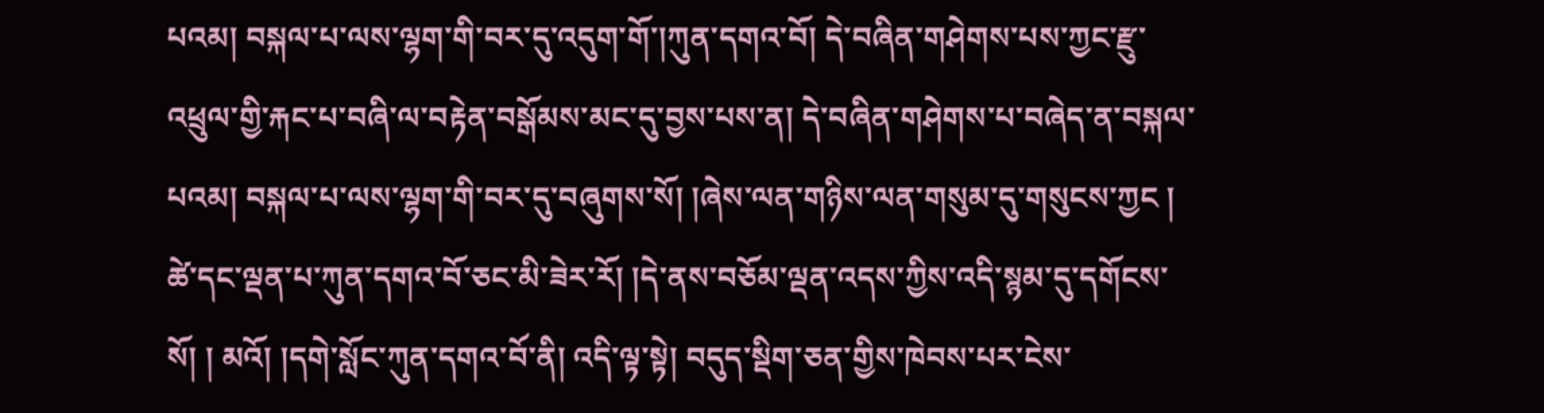པའམ། བསྐལ་པ་ལས་ལྷག་གི་བར་དུ་འདུག་གོ་།ཀུན་དགའ་བོ། དེ་བཞིན་གཤེགས་པས་ཀྱང་རྫུ་འཕྲུལ་གྱི་རྐང་པ་བཞི་ལ་བརྟེན་བསྒོམས་མང་དུ་བྱས་པས་ན། དེ་བཞིན་གཤེགས་པ་བཞེད་ན་བསྐལ་པའམ། བསྐལ་པ་ལས་ལྷག་གི་བར་དུ་བཞུགས་སོ། །ཞེས་ལན་གཉིས་ལན་གསུམ་དུ་གསུངས་ཀྱང ། ཚེ་དང་ལྡན་པ་ཀུན་དགའ་བོ་ཅང་མི་ཟེར་རོ། །དེ་ནས་བཅོམ་ལྡན་འདས་ཀྱིས་འདི་སྙམ་དུ་དགོངས་སོ། ། མའོ། །དགེ་སློང་ཀུན་དགའ་བོ་ནི། འདི་ལྟ་སྟེ། བདུད་སྡིག་ཅན་གྱིས་ཁེབས་པར་ངེས་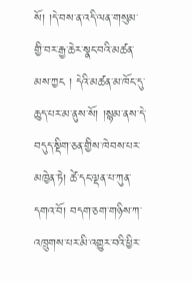སོ། །དེ་བས་ན་འདི་ལན་གསུམ་གྱི་བར་རྒྱ་ཆེར་སྣང་བའི་མཚན་མས་ཀྱང ། དེའི་མཚན་མ་ཁོང་དུ་ཆུད་པར་མ་ནུས་སོ། །སྙམ་ནས་དེ་བདུད་སྡིག་ཅན་གྱིས་ཁེབས་པར་མཁྱེན་ཏེ། ཚེ་དང་ལྡན་པ་ཀུན་དགའ་བོ། བདག་ཅག་གཉིས་ཀ་འཁྲུགས་པར་མི་འགྱུར་བའི་ཕྱིར་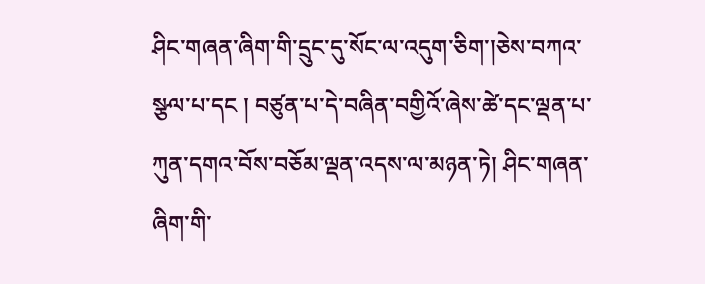ཤིང་གཞན་ཞིག་གི་དྲུང་དུ་སོང་ལ་འདུག་ཅིག་།ཅེས་བཀའ་སྩལ་པ་དང ། བཙུན་པ་དེ་བཞིན་བགྱིའོ་ཞེས་ཚེ་དང་ལྡན་པ་ཀུན་དགའ་བོས་བཅོམ་ལྡན་འདས་ལ་མཉན་ཏེ། ཤིང་གཞན་ཞིག་གི་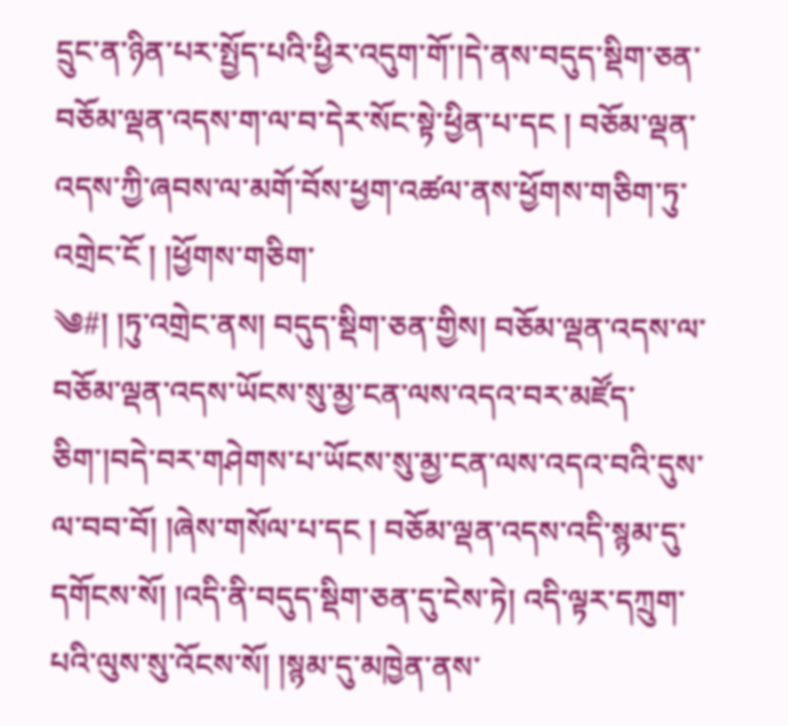དྲུང་ན་ཉིན་པར་སྤྱོད་པའི་ཕྱིར་འདུག་གོ་།དེ་ནས་བདུད་སྡིག་ཅན་བཅོམ་ལྡན་འདས་ག་ལ་བ་དེར་སོང་སྟེ་ཕྱིན་པ་དང ། བཅོམ་ལྡན་འདས་ཀྱི་ཞབས་ལ་མགོ་བོས་ཕྱག་འཚལ་ནས་ཕྱོགས་གཅིག་ཏུ་འགྲེང་ངོ ། །ཕྱོགས་གཅིག་
༄#། །ཏུ་འགྲེང་ནས། བདུད་སྡིག་ཅན་གྱིས། བཅོམ་ལྡན་འདས་ལ་བཅོམ་ལྡན་འདས་ཡོངས་སུ་མྱ་ངན་ལས་འདའ་བར་མཛོད་ཅིག་།བདེ་བར་གཤེགས་པ་ཡོངས་སུ་མྱ་ངན་ལས་འདའ་བའི་དུས་ལ་བབ་བོ། །ཞེས་གསོལ་པ་དང ། བཅོམ་ལྡན་འདས་འདི་སྙམ་དུ་དགོངས་སོ། །འདི་ནི་བདུད་སྡིག་ཅན་དུ་ངེས་ཏེ། འདི་ལྟར་དཀྲུག་པའི་ལུས་སུ་འོངས་སོ། །སྙམ་དུ་མཁྱེན་ནས་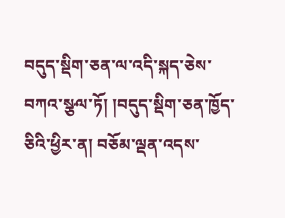བདུད་སྡིག་ཅན་ལ་འདི་སྐད་ཅེས་བཀའ་སྩལ་ཏོ། །བདུད་སྡིག་ཅན་ཁྱོད་ཅིའི་ཕྱིར་ན། བཅོམ་ལྡན་འདས་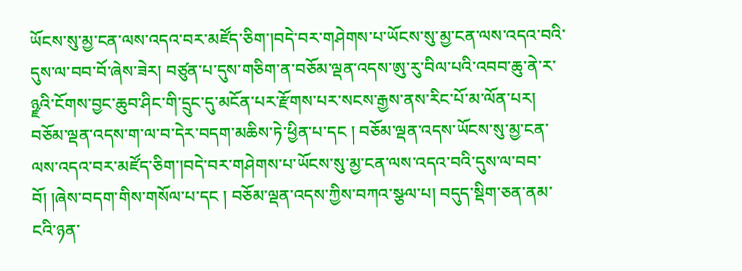ཡོངས་སུ་མྱ་ངན་ལས་འདའ་བར་མཛོད་ཅིག་།བདེ་བར་གཤེགས་པ་ཡོངས་སུ་མྱ་ངན་ལས་འདའ་བའི་དུས་ལ་བབ་བོ་ཞེས་ཟེར། བཙུན་པ་དུས་གཅིག་ན་བཅོམ་ལྡན་འདས་ཨུ་རུ་བིལ་པའི་འབབ་ཆུ་ནེ་ར་ཉྫའི་ངོགས་བྱང་ཆུབ་ཤིང་གི་དྲུང་དུ་མངོན་པར་རྫོགས་པར་སངས་རྒྱས་ནས་རིང་པོ་མ་ལོན་པར། བཅོམ་ལྡན་འདས་ག་ལ་བ་དེར་བདག་མཆིས་ཏེ་ཕྱིན་པ་དང ། བཅོམ་ལྡན་འདས་ཡོངས་སུ་མྱ་ངན་ལས་འདའ་བར་མཛོད་ཅིག་།བདེ་བར་གཤེགས་པ་ཡོངས་སུ་མྱ་ངན་ལས་འདའ་བའི་དུས་ལ་བབ་བོ། །ཞེས་བདག་གིས་གསོལ་པ་དང ། བཅོམ་ལྡན་འདས་ཀྱིས་བཀའ་སྩལ་པ། བདུད་སྡིག་ཅན་ནམ་ངའི་ཉན་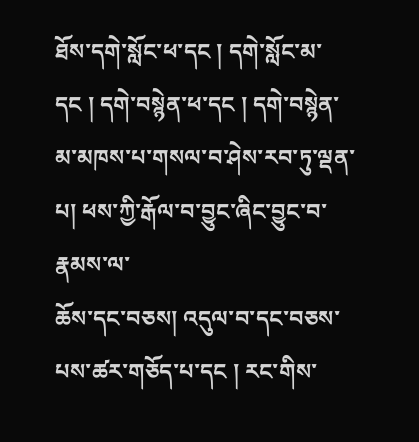ཐོས་དགེ་སློང་ཕ་དང ། དགེ་སློང་མ་དང ། དགེ་བསྙེན་ཕ་དང ། དགེ་བསྙེན་མ་མཁས་པ་གསལ་བ་ཤེས་རབ་ཏུ་ལྡན་པ། ཕས་ཀྱི་རྒོལ་བ་བྱུང་ཞིང་བྱུང་བ་རྣམས་ལ་
ཆོས་དང་བཅས། འདུལ་བ་དང་བཅས་པས་ཚར་གཅོད་པ་དང ། རང་གིས་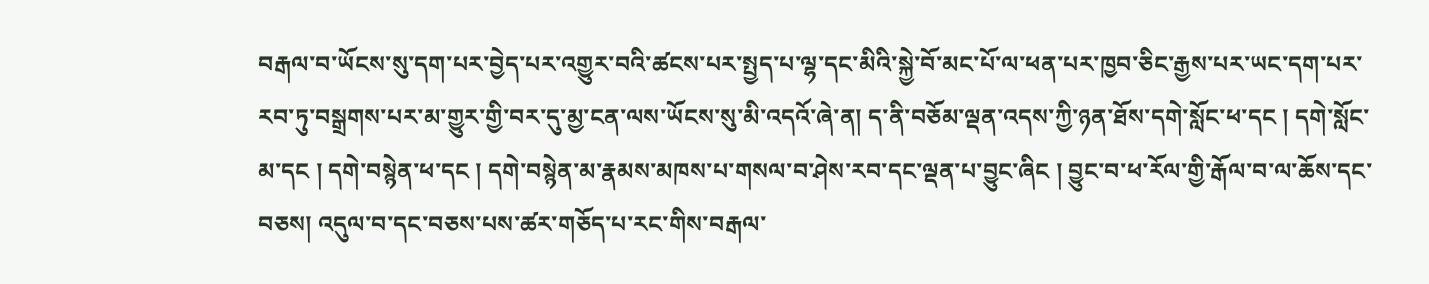བརྒལ་བ་ཡོངས་སུ་དག་པར་བྱེད་པར་འགྱུར་བའི་ཚངས་པར་སྤྱད་པ་ལྷ་དང་མིའི་སྐྱེ་བོ་མང་པོ་ལ་ཕན་པར་ཁྱབ་ཅིང་རྒྱས་པར་ཡང་དག་པར་རབ་ཏུ་བསྒྲགས་པར་མ་གྱུར་གྱི་བར་དུ་མྱ་ངན་ལས་ཡོངས་སུ་མི་འདའོ་ཞེ་ན། ད་ནི་བཅོམ་ལྡན་འདས་ཀྱི་ཉན་ཐོས་དགེ་སློང་ཕ་དང ། དགེ་སློང་མ་དང ། དགེ་བསྙེན་ཕ་དང ། དགེ་བསྙེན་མ་རྣམས་མཁས་པ་གསལ་བ་ཤེས་རབ་དང་ལྡན་པ་བྱུང་ཞིང ། བྱུང་བ་ཕ་རོལ་གྱི་རྒོལ་བ་ལ་ཆོས་དང་བཅས། འདུལ་བ་དང་བཅས་པས་ཚར་གཅོད་པ་རང་གིས་བརྒལ་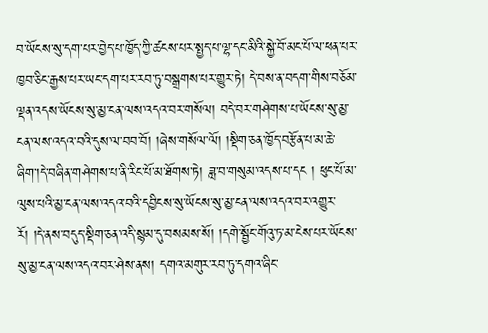བ་ཡོངས་སུ་དག་པར་བྱེད་པ་ཁྱོད་ཀྱི་ཚངས་པར་སྤྱད་པ་ལྷ་དང་མིའི་སྐྱེ་བོ་མང་པོ་ལ་ཕན་པར་ཁྱབ་ཅིང་རྒྱས་པར་ཡང་དག་པར་རབ་ཏུ་བསྒྲགས་པར་གྱུར་ཏེ། དེ་བས་ན་བདག་གིས་བཅོམ་ལྡན་འདས་ཡོངས་སུ་མྱ་ངན་ལས་འདའ་བར་གསོལ། བདེ་བར་གཤེགས་པ་ཡོངས་སུ་མྱ་ངན་ལས་འདའ་བའི་དུས་ལ་བབ་བོ། །ཞེས་གསོལ་ལོ། །སྡིག་ཅན་ཁྱོད་བརྩོན་པ་མ་ཆེ་ཞིག་།དེ་བཞིན་གཤེགས་པ་ནི་རིང་པོ་མ་ཐོགས་ཏེ། ཟླ་བ་གསུམ་འདས་པ་དང ། ཕུང་པོ་མ་ལུས་པའི་མྱ་ངན་ལས་འདའ་བའི་དབྱིངས་སུ་ཡོངས་སུ་མྱ་ངན་ལས་འདའ་བར་འགྱུར་རོ། །དེ་ནས་བདུད་སྡིག་ཅན་འདི་སྙམ་དུ་བསམས་སོ། །དགེ་སྦྱོང་གོའུ་ཏ་མ་ངེས་པར་ཡོངས་སུ་མྱ་ངན་ལས་འདའ་བར་ཤེས་ནས། དགའ་མགུར་རབ་ཏུ་དགའ་ཞིང་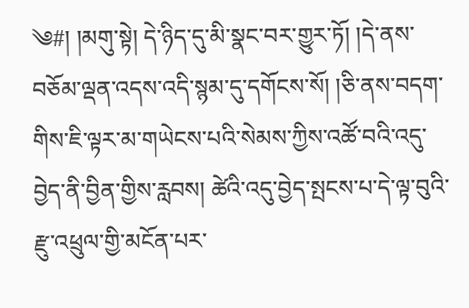༄#། །མགུ་སྟེ། དེ་ཉིད་དུ་མི་སྣང་བར་གྱུར་ཏོ། །དེ་ནས་བཅོམ་ལྡན་འདས་འདི་སྙམ་དུ་དགོངས་སོ། །ཅི་ནས་བདག་གིས་ཇི་ལྟར་མ་གཡེངས་པའི་སེམས་ཀྱིས་འཚོ་བའི་འདུ་བྱེད་ནི་བྱིན་གྱིས་རླབས། ཚེའི་འདུ་བྱེད་སྤངས་པ་དེ་ལྟ་བུའི་རྫུ་འཕྲུལ་གྱི་མངོན་པར་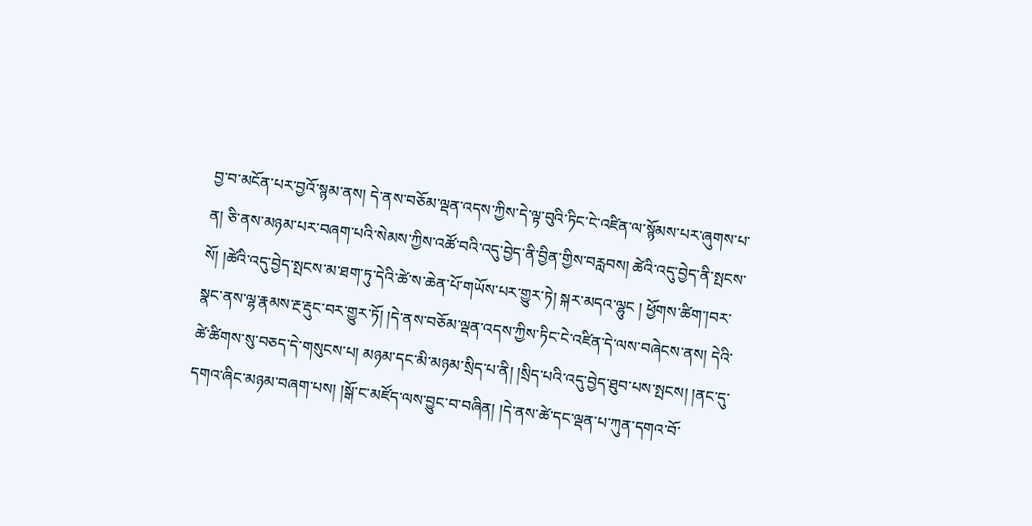བྱ་བ་མངོན་པར་བྱའོ་སྙམ་ནས། དེ་ནས་བཅོམ་ལྡན་འདས་ཀྱིས་དེ་ལྟ་བུའི་ཏིང་ངེ་འཛིན་ལ་སྙོམས་པར་ཞུགས་པ་ན། ཅི་ནས་མཉམ་པར་བཞག་པའི་སེམས་ཀྱིས་འཚོ་བའི་འདུ་བྱེད་ནི་བྱིན་གྱིས་བརླབས། ཚེའི་འདུ་བྱེད་ནི་སྤངས་སོ། །ཚེའི་འདུ་བྱེད་སྤངས་མ་ཐག་ཏུ་དེའི་ཚེ་ས་ཆེན་པོ་གཡོས་པར་གྱུར་ཏེ། སྐར་མདའ་ལྷུང ། ཕྱོགས་ཚིག་།བར་སྣང་ནས་ལྷ་རྣམས་རྔ་རྡུང་བར་གྱུར་ཏོ། །དེ་ནས་བཅོམ་ལྡན་འདས་ཀྱིས་ཏིང་ངེ་འཛིན་དེ་ལས་བཞེངས་ནས། དེའི་ཚེ་ཚིགས་སུ་བཅད་དེ་གསུངས་པ། མཉམ་དང་མི་མཉམ་སྲིད་པ་ནི། །སྲིད་པའི་འདུ་བྱེད་ཐུབ་པས་སྤངས། །ནང་དུ་དགའ་ཞིང་མཉམ་བཞག་པས། །སྒོ་ང་མཛོད་ལས་བྱུང་བ་བཞིན། །དེ་ནས་ཚེ་དང་ལྡན་པ་ཀུན་དགའ་བོ་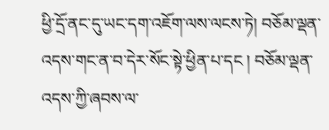ཕྱི་དྲོ་ནང་དུ་ཡང་དག་འཇོག་ལས་ལངས་ཏེ། བཅོམ་ལྡན་འདས་གང་ན་བ་དེར་སོང་སྟེ་ཕྱིན་པ་དང ། བཅོམ་ལྡན་འདས་ཀྱི་ཞབས་ལ་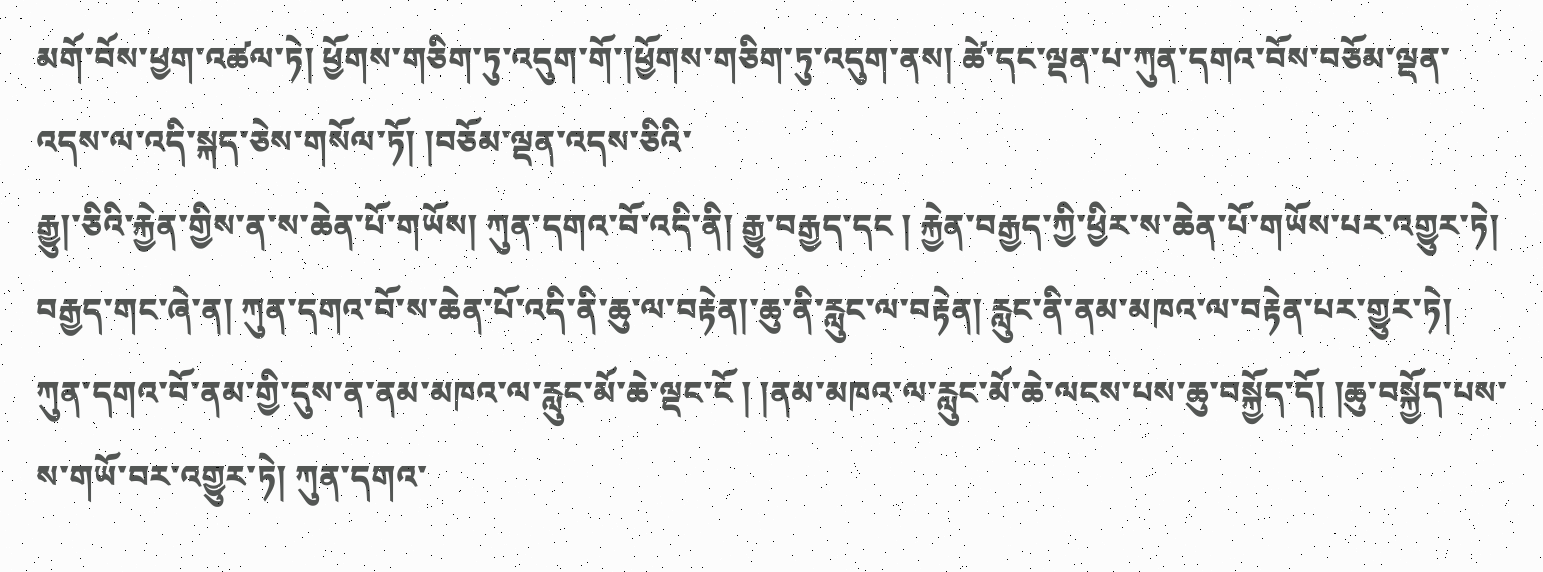མགོ་བོས་ཕྱག་འཚལ་ཏེ། ཕྱོགས་གཅིག་ཏུ་འདུག་གོ་།ཕྱོགས་གཅིག་ཏུ་འདུག་ནས། ཚེ་དང་ལྡན་པ་ཀུན་དགའ་བོས་བཅོམ་ལྡན་འདས་ལ་འདི་སྐད་ཅེས་གསོལ་ཏོ། །བཅོམ་ལྡན་འདས་ཅིའི་
རྒྱུ།་ཅིའི་རྐྱེན་གྱིས་ན་ས་ཆེན་པོ་གཡོས། ཀུན་དགའ་བོ་འདི་ནི། རྒྱུ་བརྒྱད་དང ། རྐྱེན་བརྒྱད་ཀྱི་ཕྱིར་ས་ཆེན་པོ་གཡོས་པར་འགྱུར་ཏེ། བརྒྱད་གང་ཞེ་ན། ཀུན་དགའ་བོ་ས་ཆེན་པོ་འདི་ནི་ཆུ་ལ་བརྟེན།་ཆུ་ནི་རླུང་ལ་བརྟེན། རླུང་ནི་ནམ་མཁའ་ལ་བརྟེན་པར་གྱུར་ཏེ། ཀུན་དགའ་བོ་ནམ་གྱི་དུས་ན་ནམ་མཁའ་ལ་རླུང་མོ་ཆེ་ལྡང་ངོ ། །ནམ་མཁའ་ལ་རླུང་མོ་ཆེ་ལངས་པས་ཆུ་བསྐྱོད་དོ། །ཆུ་བསྐྱོད་པས་ས་གཡོ་བར་འགྱུར་ཏེ། ཀུན་དགའ་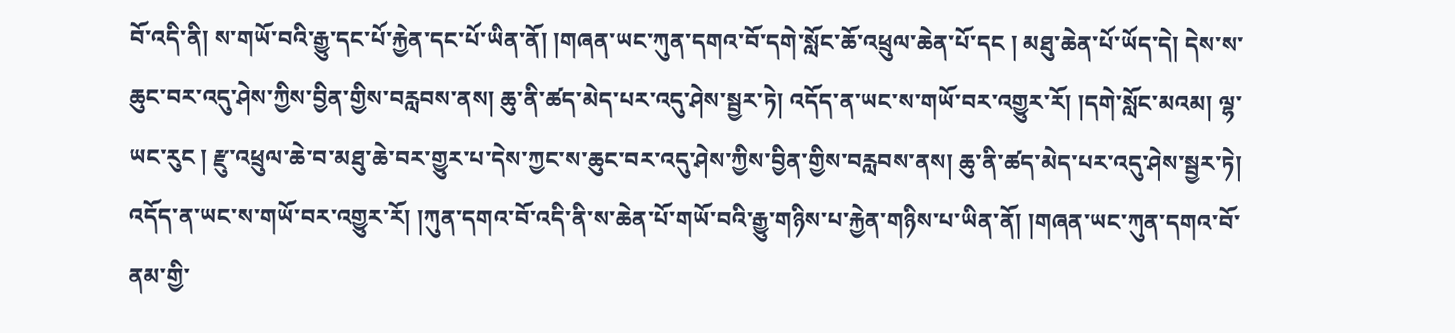བོ་འདི་ནི། ས་གཡོ་བའི་རྒྱུ་དང་པོ་རྐྱེན་དང་པོ་ཡིན་ནོ། །གཞན་ཡང་ཀུན་དགའ་བོ་དགེ་སློང་ཆོ་འཕྲུལ་ཆེན་པོ་དང ། མཐུ་ཆེན་པོ་ཡོད་དེ། དེས་ས་ཆུང་བར་འདུ་ཤེས་ཀྱིས་བྱིན་གྱིས་བརླབས་ནས། ཆུ་ནི་ཚད་མེད་པར་འདུ་ཤེས་སྦྱར་ཏེ། འདོད་ན་ཡང་ས་གཡོ་བར་འགྱུར་རོ། །དགེ་སློང་མའམ། ལྷ་ཡང་རུང ། རྫུ་འཕྲུལ་ཆེ་བ་མཐུ་ཆེ་བར་གྱུར་པ་དེས་ཀྱང་ས་ཆུང་བར་འདུ་ཤེས་ཀྱིས་བྱིན་གྱིས་བརླབས་ནས། ཆུ་ནི་ཚད་མེད་པར་འདུ་ཤེས་སྦྱར་ཏེ། འདོད་ན་ཡང་ས་གཡོ་བར་འགྱུར་རོ། །ཀུན་དགའ་བོ་འདི་ནི་ས་ཆེན་པོ་གཡོ་བའི་རྒྱུ་གཉིས་པ་རྐྱེན་གཉིས་པ་ཡིན་ནོ། །གཞན་ཡང་ཀུན་དགའ་བོ་ནམ་གྱི་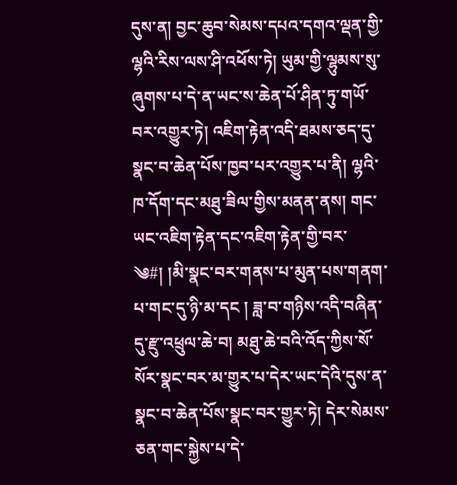དུས་ན། བྱང་ཆུབ་སེམས་དཔའ་དགའ་ལྡན་གྱི་ལྷའི་རིས་ལས་ཤི་འཕོས་ཏེ། ཡུམ་གྱི་ལྷུམས་སུ་ཞུགས་པ་དེ་ན་ཡང་ས་ཆེན་པོ་ཤིན་ཏུ་གཡོ་བར་འགྱུར་ཏེ། འཇིག་རྟེན་འདི་ཐམས་ཅད་དུ་སྣང་བ་ཆེན་པོས་ཁྱབ་པར་འགྱུར་པ་ནི། ལྷའི་ཁ་དོག་དང་མཐུ་ཟིལ་གྱིས་མནན་ནས། གང་ཡང་འཇིག་རྟེན་དང་འཇིག་རྟེན་གྱི་བར་
༄#། །མི་སྣང་བར་གནས་པ་མུན་པས་གནག་པ་གང་དུ་ཉི་མ་དང ། ཟླ་བ་གཉིས་འདི་བཞིན་དུ་རྫུ་འཕྲུལ་ཆེ་བ། མཐུ་ཆེ་བའི་འོད་ཀྱིས་སོ་སོར་སྣང་བར་མ་གྱུར་པ་དེར་ཡང་དེའི་དུས་ན་སྣང་བ་ཆེན་པོས་སྣང་བར་གྱུར་ཏེ། དེར་སེམས་ཅན་གང་སྐྱེས་པ་དེ་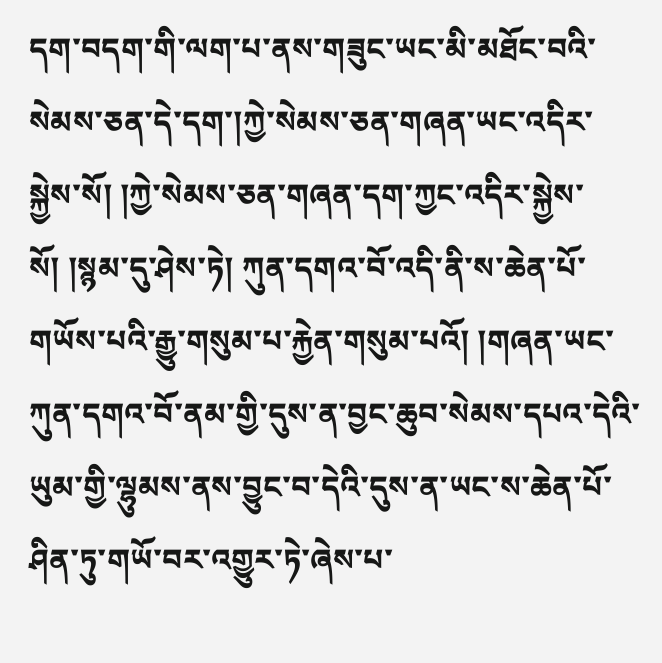དག་བདག་གི་ལག་པ་ནས་གཟུང་ཡང་མི་མཐོང་བའི་སེམས་ཅན་དེ་དག་།ཀྱེ་སེམས་ཅན་གཞན་ཡང་འདིར་སྐྱེས་སོ། །ཀྱེ་སེམས་ཅན་གཞན་དག་ཀྱང་འདིར་སྐྱེས་སོ། །སྙམ་དུ་ཤེས་ཏེ། ཀུན་དགའ་བོ་འདི་ནི་ས་ཆེན་པོ་གཡོས་པའི་རྒྱུ་གསུམ་པ་རྐྱེན་གསུམ་པའོ། །གཞན་ཡང་ཀུན་དགའ་བོ་ནམ་གྱི་དུས་ན་བྱང་ཆུབ་སེམས་དཔའ་དེའི་ཡུམ་གྱི་ལྷུམས་ནས་བྱུང་བ་དེའི་དུས་ན་ཡང་ས་ཆེན་པོ་ཤིན་ཏུ་གཡོ་བར་འགྱུར་ཏེ་ཞེས་པ་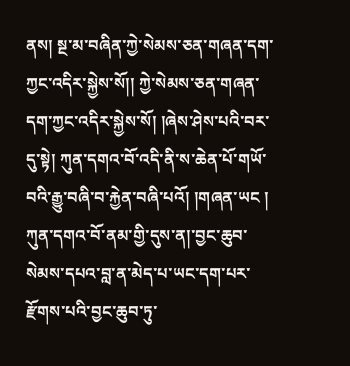ནས། སྔ་མ་བཞིན་ཀྱེ་སེམས་ཅན་གཞན་དག་ཀྱང་འདིར་སྐྱེས་སོ།། ཀྱེ་སེམས་ཅན་གཞན་དག་ཀྱང་འདིར་སྐྱེས་སོ། །ཞེས་ཤེས་པའི་བར་དུ་སྟེ། ཀུན་དགའ་བོ་འདི་ནི་ས་ཆེན་པོ་གཡོ་བའི་རྒྱུ་བཞི་བ་རྐྱེན་བཞི་པའོ། །གཞན་ཡང ། ཀུན་དགའ་བོ་ནམ་གྱི་དུས་ན།་བྱང་ཆུབ་སེམས་དཔའ་བླ་ན་མེད་པ་ཡང་དག་པར་རྫོགས་པའི་བྱང་ཆུབ་ཏུ་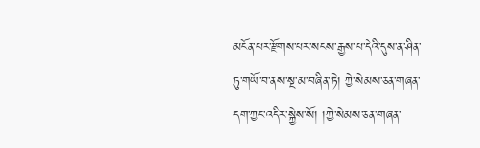མངོན་པར་རྫོགས་པར་སངས་རྒྱས་པ་དེའི་དུས་ན་ཤིན་ཏུ་གཡོ་བ་ནས་སྔ་མ་བཞིན་ཏེ། ཀྱེ་སེམས་ཅན་གཞན་དག་ཀྱང་འདིར་སྐྱེས་སོ། །ཀྱེ་སེམས་ཅན་གཞན་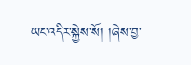ཡང་འདིར་སྐྱེས་སོ། །ཞེས་བྱ་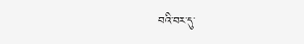བའི་བར་དུ་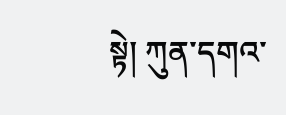སྟེ། ཀུན་དགའ་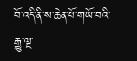བོ་འདི་ནི་ས་ཆེན་པོ་གཡོ་བའི་རྒྱུ་ལྔ་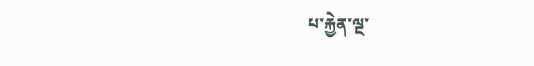པ་རྐྱེན་ལྔ་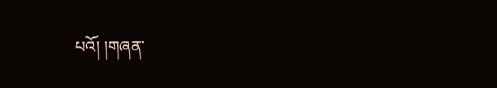པའོ། །གཞན་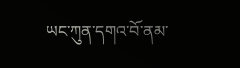ཡང་ཀུན་དགའ་བོ་ནམ་